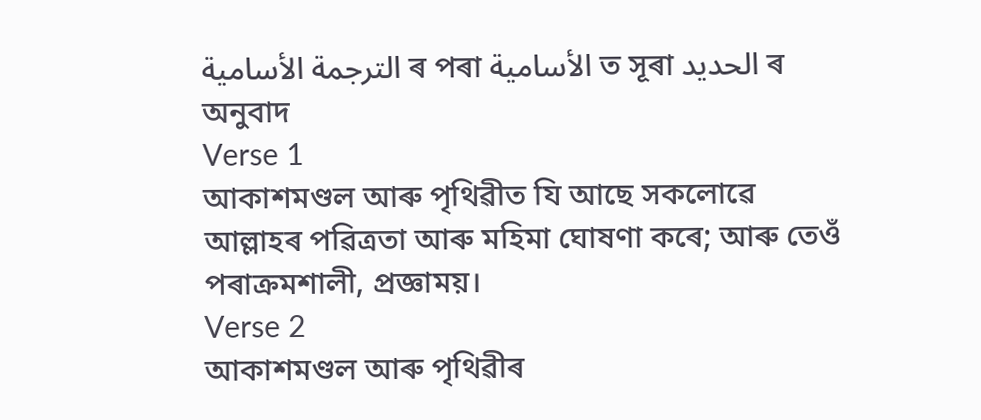الترجمة الأسامية ৰ পৰা الأسامية ত সূৰা الحديد ৰ অনুবাদ
Verse 1
আকাশমণ্ডল আৰু পৃথিৱীত যি আছে সকলোৱে আল্লাহৰ পৱিত্ৰতা আৰু মহিমা ঘোষণা কৰে; আৰু তেওঁ পৰাক্ৰমশালী, প্ৰজ্ঞাময়।
Verse 2
আকাশমণ্ডল আৰু পৃথিৱীৰ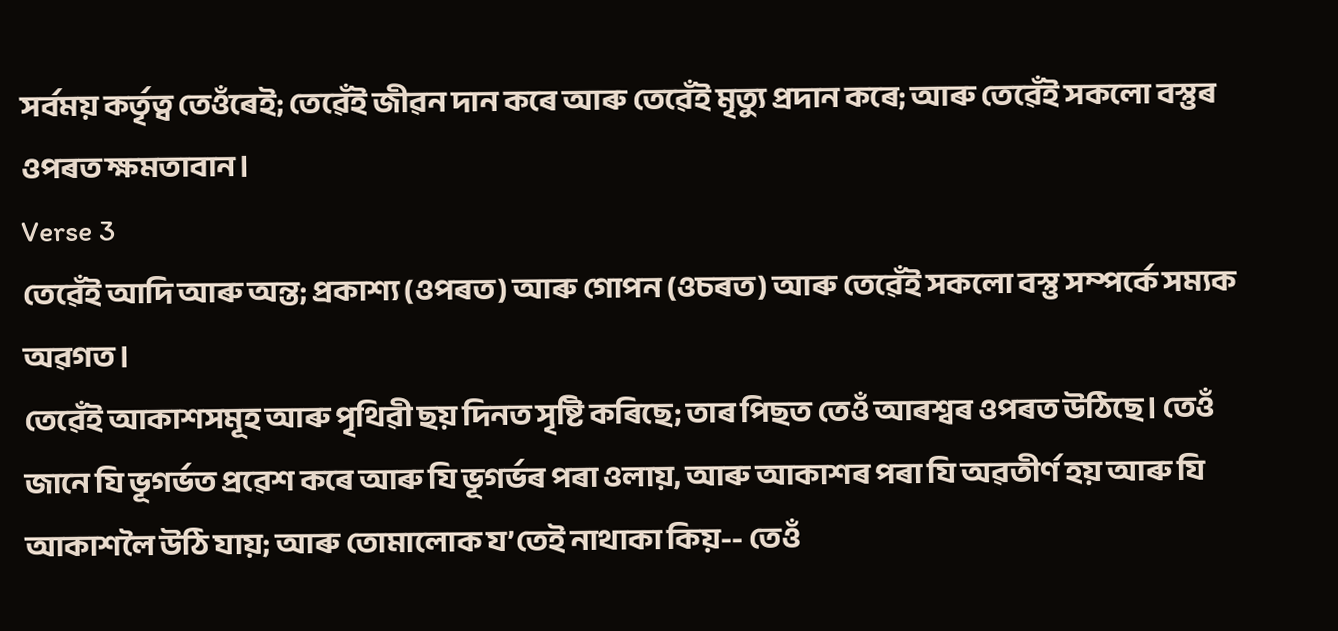সৰ্বময় কৰ্তৃত্ব তেওঁৰেই; তেৱেঁই জীৱন দান কৰে আৰু তেৱেঁই মৃত্যু প্ৰদান কৰে; আৰু তেৱেঁই সকলো বস্তুৰ ওপৰত ক্ষমতাবান।
Verse 3
তেৱেঁই আদি আৰু অন্ত; প্ৰকাশ্য (ওপৰত) আৰু গোপন (ওচৰত) আৰু তেৱেঁই সকলো বস্তু সম্পৰ্কে সম্যক অৱগত।
তেৱেঁই আকাশসমূহ আৰু পৃথিৱী ছয় দিনত সৃষ্টি কৰিছে; তাৰ পিছত তেওঁ আৰশ্বৰ ওপৰত উঠিছে। তেওঁ জানে যি ভূগৰ্ভত প্ৰৱেশ কৰে আৰু যি ভূগৰ্ভৰ পৰা ওলায়, আৰু আকাশৰ পৰা যি অৱতীৰ্ণ হয় আৰু যি আকাশলৈ উঠি যায়; আৰু তোমালোক য’তেই নাথাকা কিয়-- তেওঁ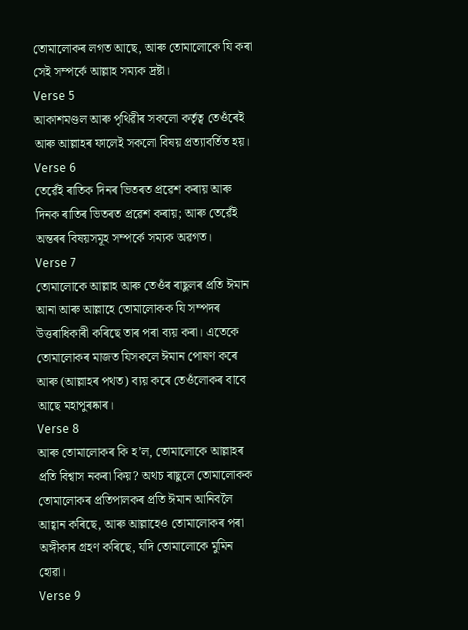তোমালোকৰ লগত আছে, আৰু তোমালোকে যি কৰা সেই সম্পৰ্কে আল্লাহ সম্যক দ্ৰষ্টা।
Verse 5
আকাশমণ্ডল আৰু পৃথিৱীৰ সকলো কৰ্তৃত্ব তেওঁৰেই আৰু আল্লাহৰ ফালেই সকলো বিষয় প্ৰত্যাবৰ্তিত হয়।
Verse 6
তেৱেঁই ৰাতিক দিনৰ ভিতৰত প্ৰৱেশ কৰায় আৰু দিনক ৰাতিৰ ভিতৰত প্ৰৱেশ কৰায়; আৰু তেৱেঁই অন্তৰৰ বিষয়সমূহ সম্পৰ্কে সম্যক অৱগত।
Verse 7
তোমালোকে আল্লাহ আৰু তেওঁৰ ৰাছুলৰ প্ৰতি ঈমান আনা আৰু আল্লাহে তোমালোকক যি সম্পদৰ উত্তৰাধিকাৰী কৰিছে তাৰ পৰা ব্যয় কৰা। এতেকে তোমালোকৰ মাজত যিসকলে ঈমান পোষণ কৰে আৰু (আল্লাহৰ পথত) ব্যয় কৰে তেওঁলোকৰ বাবে আছে মহাপুৰষ্কাৰ।
Verse 8
আৰু তোমালোকৰ কি হ’ল, তোমালোকে আল্লাহৰ প্ৰতি বিশ্বাস নকৰা কিয়? অথচ ৰাছুলে তোমালোকক তোমালোকৰ প্ৰতিপালকৰ প্ৰতি ঈমান আনিবলৈ আহ্বান কৰিছে, আৰু আল্লাহেও তোমালোকৰ পৰা অঙ্গীকাৰ গ্ৰহণ কৰিছে, যদি তোমালোকে মুমিন হোৱা।
Verse 9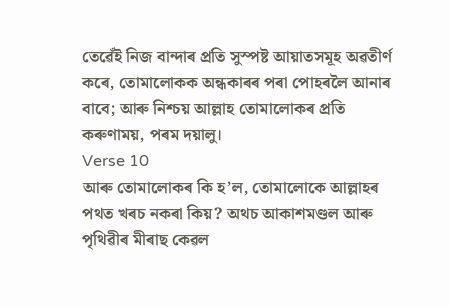তেৱেঁই নিজ বান্দাৰ প্ৰতি সুস্পষ্ট আয়াতসমূহ অৱতীৰ্ণ কৰে, তোমালোকক অন্ধকাৰৰ পৰা পোহৰলৈ আনাৰ বাবে; আৰু নিশ্চয় আল্লাহ তোমালোকৰ প্ৰতি কৰুণাময়, পৰম দয়ালু।
Verse 10
আৰু তোমালোকৰ কি হ’ল, তোমালোকে আল্লাহৰ পথত খৰচ নকৰা কিয়? অথচ আকাশমণ্ডল আৰু পৃথিৱীৰ মীৰাছ কেৱল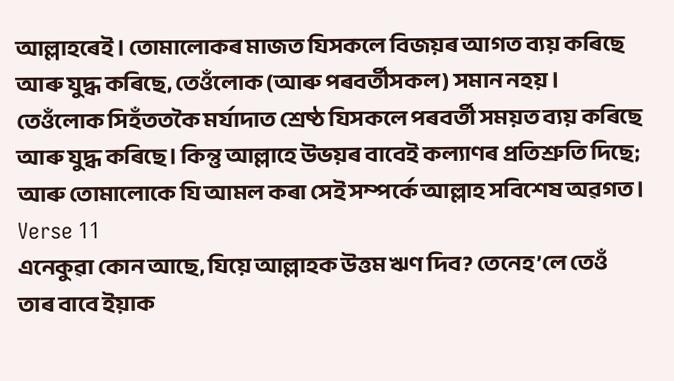আল্লাহৰেই। তোমালোকৰ মাজত যিসকলে বিজয়ৰ আগত ব্যয় কৰিছে আৰু যুদ্ধ কৰিছে, তেওঁলোক (আৰু পৰবৰ্তীসকল) সমান নহয়। তেওঁলোক সিহঁততকৈ মৰ্যাদাত শ্ৰেষ্ঠ যিসকলে পৰবৰ্তী সময়ত ব্যয় কৰিছে আৰু যুদ্ধ কৰিছে। কিন্তু আল্লাহে উভয়ৰ বাবেই কল্যাণৰ প্ৰতিশ্ৰুতি দিছে; আৰু তোমালোকে যি আমল কৰা সেই সম্পৰ্কে আল্লাহ সবিশেষ অৱগত।
Verse 11
এনেকুৱা কোন আছে, যিয়ে আল্লাহক উত্তম ঋণ দিব? তেনেহ’লে তেওঁ তাৰ বাবে ইয়াক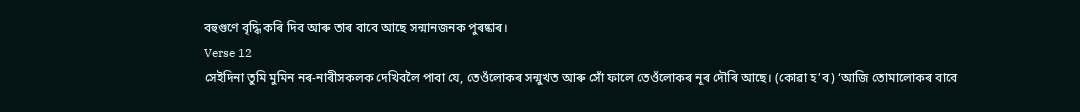বহুগুণে বৃদ্ধি কৰি দিব আৰু তাৰ বাবে আছে সন্মানজনক পুৰষ্কাৰ।
Verse 12
সেইদিনা তুমি মুমিন নৰ-নাৰীসকলক দেখিবলৈ পাবা যে, তেওঁলোকৰ সন্মুখত আৰু সোঁ ফালে তেওঁলোকৰ নূৰ দৌৰি আছে। (কোৱা হ’ব) ‘আজি তোমালোকৰ বাবে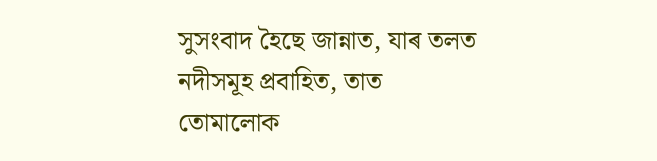সুসংবাদ হৈছে জান্নাত, যাৰ তলত নদীসমূহ প্ৰবাহিত, তাত তোমালোক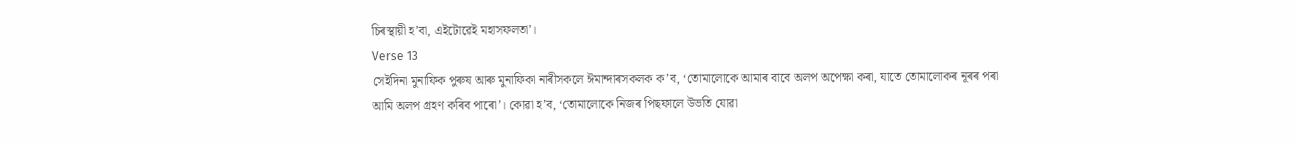চিৰস্থায়ী হ’বা, এইটোৱেই মহাসফলতা’।
Verse 13
সেইদিনা মুনাফিক পুৰুষ আৰু মুনাফিকা নাৰীসকলে ঈমান্দাৰসকলক ক’ব, ‘তোমালোকে আমাৰ বাবে অলপ অপেক্ষা কৰা, যাতে তোমালোকৰ নূৰৰ পৰা আমি অলপ গ্ৰহণ কৰিব পাৰো’। কোৱা হ’ব, ‘তোমালোকে নিজৰ পিছফালে উভতি যোৱা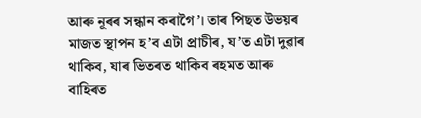আৰু নূৰৰ সন্ধান কৰাগৈ’। তাৰ পিছত উভয়ৰ মাজত স্থাপন হ’ব এটা প্ৰাচীৰ, য’ত এটা দুৱাৰ থাকিব, যাৰ ভিতৰত থাকিব ৰহমত আৰু বাহিৰত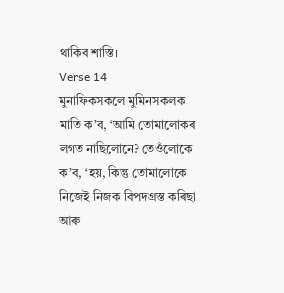থাকিব শাস্তি।
Verse 14
মুনাফিকসকলে মুমিনসকলক মাতি ক’ব, ‘আমি তোমালোকৰ লগত নাছিলোনে? তেওঁলোকে ক’ব, ‘হয়, কিন্তু তোমালোকে নিজেই নিজক বিপদগ্ৰস্ত কৰিছা আৰু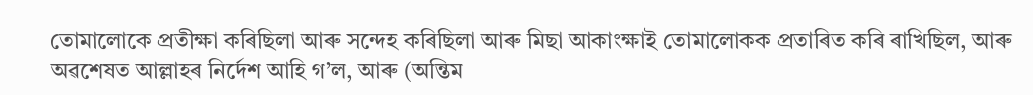তোমালোকে প্ৰতীক্ষা কৰিছিলা আৰু সন্দেহ কৰিছিলা আৰু মিছা আকাংক্ষাই তোমালোকক প্ৰতাৰিত কৰি ৰাখিছিল, আৰু অৱশেষত আল্লাহৰ নিৰ্দেশ আহি গ’ল, আৰু (অন্তিম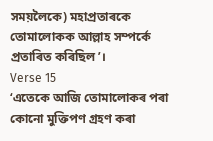সময়লৈকে) মহাপ্ৰতাৰকে তোমালোকক আল্লাহ সম্পৰ্কে প্ৰতাৰিত কৰিছিল’।
Verse 15
‘এতেকে আজি তোমালোকৰ পৰা কোনো মুক্তিপণ গ্ৰহণ কৰা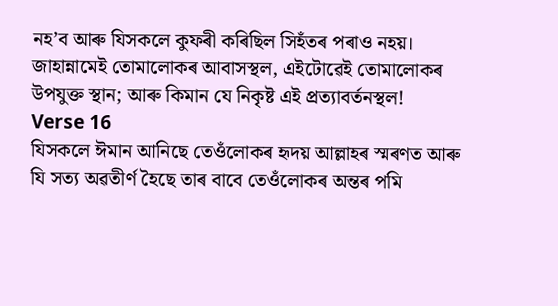নহ’ব আৰু যিসকলে কুফৰী কৰিছিল সিহঁতৰ পৰাও নহয়। জাহান্নামেই তোমালোকৰ আবাসস্থল, এইটোৱেই তোমালোকৰ উপযুক্ত স্থান; আৰু কিমান যে নিকৃষ্ট এই প্ৰত্যাবৰ্তনস্থল!
Verse 16
যিসকলে ঈমান আনিছে তেওঁলোকৰ হৃদয় আল্লাহৰ স্মৰণত আৰু যি সত্য অৱতীৰ্ণ হৈছে তাৰ বাবে তেওঁলোকৰ অন্তৰ পমি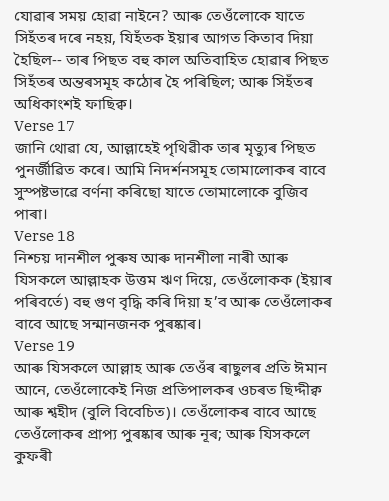যোৱাৰ সময় হোৱা নাইনে? আৰু তেওঁলোকে যাতে সিহঁতৰ দৰে নহয়, যিহঁতক ইয়াৰ আগত কিতাব দিয়া হৈছিল-- তাৰ পিছত বহু কাল অতিবাহিত হোৱাৰ পিছত সিহঁতৰ অন্তৰসমূহ কঠোৰ হৈ পৰিছিল; আৰু সিহঁতৰ অধিকাংশই ফাছিক্ব।
Verse 17
জানি থোৱা যে, আল্লাহেই পৃথিৱীক তাৰ মৃত্যুৰ পিছত পুনৰ্জীৱিত কৰে। আমি নিদৰ্শনসমূহ তোমালোকৰ বাবে সুস্পষ্টভাৱে বৰ্ণনা কৰিছো যাতে তোমালোকে বুজিব পাৰা।
Verse 18
নিশ্চয় দানশীল পুৰুষ আৰু দানশীলা নাৰী আৰু যিসকলে আল্লাহক উত্তম ঋণ দিয়ে, তেওঁলোকক (ইয়াৰ পৰিবৰ্তে) বহু গুণ বৃদ্ধি কৰি দিয়া হ’ব আৰু তেওঁলোকৰ বাবে আছে সন্মানজনক পুৰষ্কাৰ।
Verse 19
আৰু যিসকলে আল্লাহ আৰু তেওঁৰ ৰাছুলৰ প্ৰতি ঈমান আনে, তেওঁলোকেই নিজ প্ৰতিপালকৰ ওচৰত ছিদ্দীক্ব আৰু শ্বহীদ (বুলি বিবেচিত)। তেওঁলোকৰ বাবে আছে তেওঁলোকৰ প্ৰাপ্য পুৰষ্কাৰ আৰু নূৰ; আৰু যিসকলে কুফৰী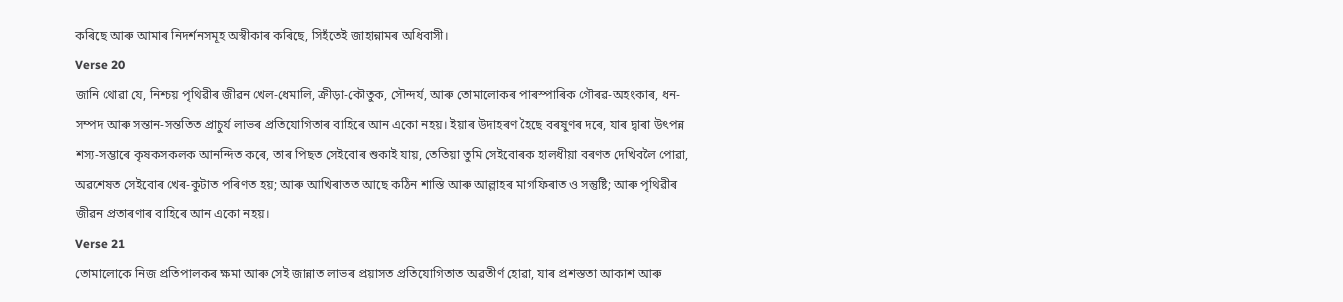কৰিছে আৰু আমাৰ নিদৰ্শনসমূহ অস্বীকাৰ কৰিছে, সিহঁতেই জাহান্নামৰ অধিবাসী।
Verse 20
জানি থোৱা যে, নিশ্চয় পৃথিৱীৰ জীৱন খেল-ধেমালি, ক্ৰীড়া-কৌতুক, সৌন্দৰ্য, আৰু তোমালোকৰ পাৰস্পাৰিক গৌৰৱ-অহংকাৰ, ধন-সম্পদ আৰু সন্তান-সন্ততিত প্ৰাচুৰ্য লাভৰ প্ৰতিযোগিতাৰ বাহিৰে আন একো নহয়। ইয়াৰ উদাহৰণ হৈছে বৰষুণৰ দৰে, যাৰ দ্বাৰা উৎপন্ন শস্য-সম্ভাৰে কৃষকসকলক আনন্দিত কৰে, তাৰ পিছত সেইবোৰ শুকাই যায়, তেতিয়া তুমি সেইবোৰক হালধীয়া বৰণত দেখিবলৈ পোৱা, অৱশেষত সেইবোৰ খেৰ-কুটাত পৰিণত হয়; আৰু আখিৰাতত আছে কঠিন শাস্তি আৰু আল্লাহৰ মাগফিৰাত ও সন্তুষ্টি; আৰু পৃথিৱীৰ জীৱন প্ৰতাৰণাৰ বাহিৰে আন একো নহয়।
Verse 21
তোমালোকে নিজ প্ৰতিপালকৰ ক্ষমা আৰু সেই জান্নাত লাভৰ প্ৰয়াসত প্ৰতিযোগিতাত অৱতীৰ্ণ হোৱা, যাৰ প্ৰশস্ততা আকাশ আৰু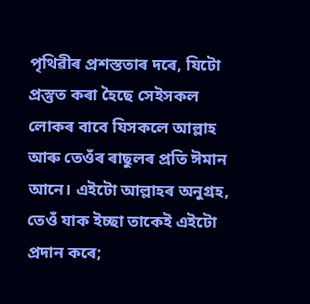পৃথিৱীৰ প্ৰশস্ততাৰ দৰে, যিটো প্ৰস্তুত কৰা হৈছে সেইসকল লোকৰ বাবে যিসকলে আল্লাহ আৰু তেওঁৰ ৰাছুলৰ প্ৰতি ঈমান আনে। এইটো আল্লাহৰ অনুগ্ৰহ, তেওঁ যাক ইচ্ছা তাকেই এইটো প্ৰদান কৰে;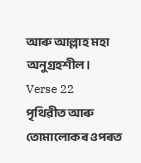আৰু আল্লাহ মহা অনুগ্ৰহশীল।
Verse 22
পৃথিৱীত আৰু তোমালোকৰ ওপৰত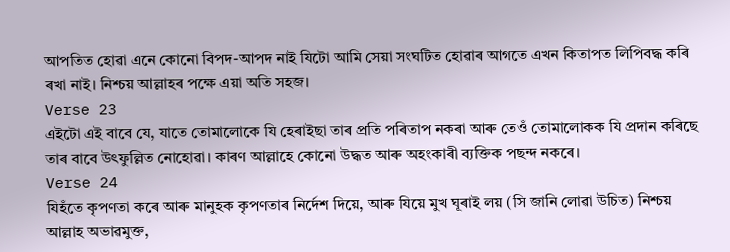আপতিত হোৱা এনে কোনো বিপদ-আপদ নাই যিটো আমি সেয়া সংঘটিত হোৱাৰ আগতে এখন কিতাপত লিপিবদ্ধ কৰি ৰখা নাই। নিশ্চয় আল্লাহৰ পক্ষে এয়া অতি সহজ।
Verse 23
এইটো এই বাবে যে, যাতে তোমালোকে যি হেৰাইছা তাৰ প্ৰতি পৰিতাপ নকৰা আৰু তেওঁ তোমালোকক যি প্ৰদান কৰিছে তাৰ বাবে উৎফুল্লিত নোহোৱা। কাৰণ আল্লাহে কোনো উদ্ধত আৰু অহংকাৰী ব্যক্তিক পছন্দ নকৰে।
Verse 24
যিহঁতে কৃপণতা কৰে আৰু মানুহক কৃপণতাৰ নিৰ্দেশ দিয়ে, আৰু যিয়ে মুখ ঘূৰাই লয় (সি জানি লোৱা উচিত) নিশ্চয় আল্লাহ অভাৱমুক্ত,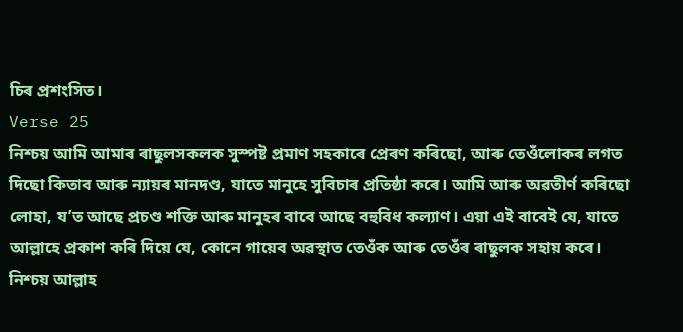চিৰ প্ৰশংসিত।
Verse 25
নিশ্চয় আমি আমাৰ ৰাছুলসকলক সুস্পষ্ট প্ৰমাণ সহকাৰে প্ৰেৰণ কৰিছো, আৰু তেওঁলোকৰ লগত দিছো কিতাব আৰু ন্যায়ৰ মানদণ্ড, যাতে মানুহে সুবিচাৰ প্ৰতিষ্ঠা কৰে। আমি আৰু অৱতীৰ্ণ কৰিছো লোহা, য’ত আছে প্ৰচণ্ড শক্তি আৰু মানুহৰ বাবে আছে বহুবিধ কল্যাণ। এয়া এই বাবেই যে, যাতে আল্লাহে প্ৰকাশ কৰি দিয়ে যে, কোনে গায়েব অৱস্থাত তেওঁক আৰু তেওঁৰ ৰাছুলক সহায় কৰে। নিশ্চয় আল্লাহ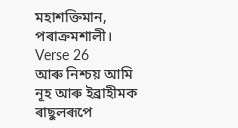মহাশক্তিমান, পৰাক্ৰমশালী।
Verse 26
আৰু নিশ্চয় আমি নূহ আৰু ইব্ৰাহীমক ৰাছুলৰূপে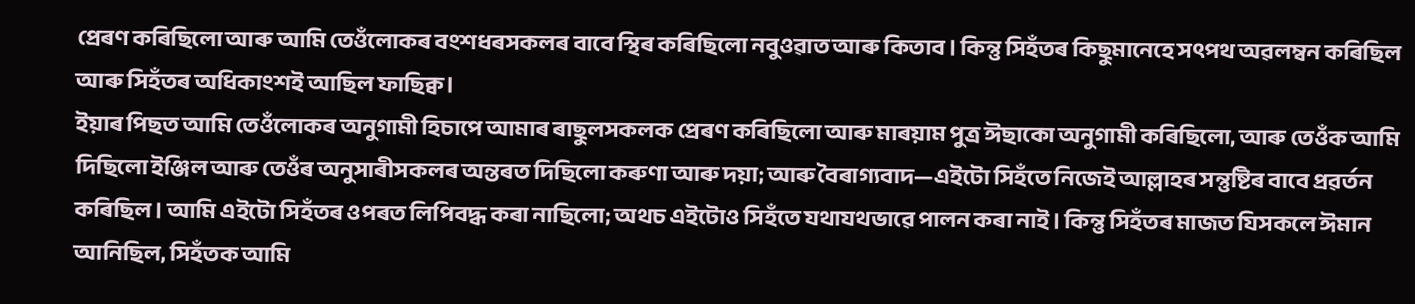প্ৰেৰণ কৰিছিলো আৰু আমি তেওঁলোকৰ বংশধৰসকলৰ বাবে স্থিৰ কৰিছিলো নবুওৱাত আৰু কিতাব। কিন্তু সিহঁতৰ কিছুমানেহে সৎপথ অৱলম্বন কৰিছিল আৰু সিহঁতৰ অধিকাংশই আছিল ফাছিক্ব।
ইয়াৰ পিছত আমি তেওঁলোকৰ অনুগামী হিচাপে আমাৰ ৰাছুলসকলক প্ৰেৰণ কৰিছিলো আৰু মাৰয়াম পুত্ৰ ঈছাকো অনুগামী কৰিছিলো, আৰু তেওঁক আমি দিছিলো ইঞ্জিল আৰু তেওঁৰ অনুসাৰীসকলৰ অন্তৰত দিছিলো কৰুণা আৰু দয়া; আৰু বৈৰাগ্যবাদ—এইটো সিহঁতে নিজেই আল্লাহৰ সন্তুষ্টিৰ বাবে প্ৰৱৰ্তন কৰিছিল। আমি এইটো সিহঁতৰ ওপৰত লিপিবদ্ধ কৰা নাছিলো; অথচ এইটোও সিহঁতে যথাযথভাৱে পালন কৰা নাই। কিন্তু সিহঁতৰ মাজত যিসকলে ঈমান আনিছিল, সিহঁতক আমি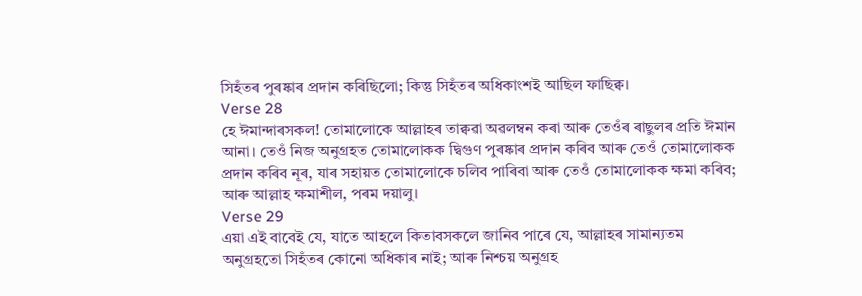সিহঁতৰ পুৰষ্কাৰ প্ৰদান কৰিছিলো; কিন্তু সিহঁতৰ অধিকাংশই আছিল ফাছিক্ব।
Verse 28
হে ঈমান্দাৰসকল! তোমালোকে আল্লাহৰ তাক্বৱা অৱলম্বন কৰা আৰু তেওঁৰ ৰাছুলৰ প্ৰতি ঈমান আনা। তেওঁ নিজ অনুগ্ৰহত তোমালোকক দ্বিগুণ পুৰষ্কাৰ প্ৰদান কৰিব আৰু তেওঁ তোমালোকক প্ৰদান কৰিব নূৰ, যাৰ সহায়ত তোমালোকে চলিব পাৰিবা আৰু তেওঁ তোমালোকক ক্ষমা কৰিব; আৰু আল্লাহ ক্ষমাশীল, পৰম দয়ালু।
Verse 29
এয়া এই বাবেই যে, যাতে আহলে কিতাবসকলে জানিব পাৰে যে, আল্লাহৰ সামান্যতম অনুগ্ৰহতো সিহঁতৰ কোনো অধিকাৰ নাই; আৰু নিশ্চয় অনুগ্ৰহ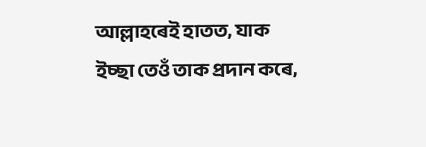আল্লাহৰেই হাতত, যাক ইচ্ছা তেওঁ তাক প্ৰদান কৰে,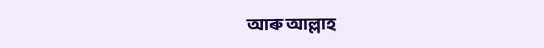আৰু আল্লাহ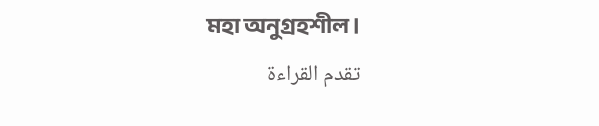মহা অনুগ্ৰহশীল।
تقدم القراءة